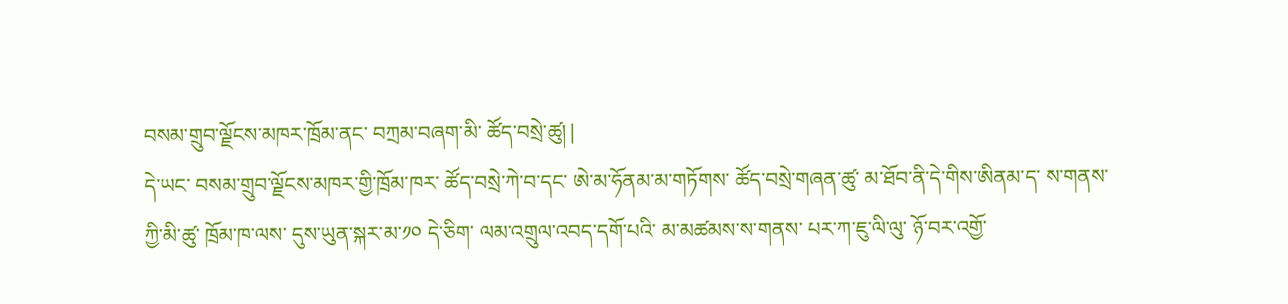བསམ་གྲུབ་ལྗོངས་མཁར་ཁྲོམ་ནང་ བཀྲམ་བཞག་མི་ ཚོད་བསྲེ་ཚུ། |
དེ་ཡང་ བསམ་གྲུབ་ལྗོངས་མཁར་གྱི་ཁྲོམ་ཁར་ ཚོད་བསྲེ་ཀེ་བ་དང་ ཨེ་མ་ཧོནམ་མ་གཏོགས་ ཚོད་བསྲེ་གཞན་ཚུ་ མ་ཐོབ་ནི་དེ་གིས་ཨིནམ་ད་ ས་གནས་ཀྱི་མི་ཚུ་ ཁྲོམ་ཁ་ལས་ དུས་ཡུན་སྐར་མ་༡༠ དེ་ཅིག་ ལམ་འགྲུལ་འབད་དགོ་པའི་ མ་མཚམས་ས་གནས་ པར་ཀ་ཇུ་ལི་ལུ་ ཉོ་བར་འགྱོ་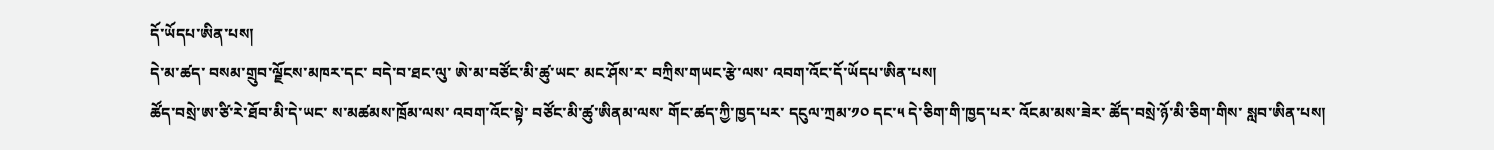དོ་ཡོདཔ་ཨིན་པས།
དེ་མ་ཚད་ བསམ་གྲུབ་ལྗོངས་མཁར་དང་ བདེ་བ་ཐང་ལུ་ ཨེ་མ་བཙོང་མི་ཚུ་ཡང་ མང་ཤོས་ར་ བཀྲིས་གཡང་རྩེ་ལས་ འབག་འོང་དོ་ཡོདཔ་ཨིན་པས།
ཚོད་བསྲེ་ཨ་ཙི་རེ་ཐོབ་མི་དེ་ཡང་ ས་མཚམས་ཁྲོམ་ལས་ འབག་འོང་སྟེ་ བཙོང་མི་ཚུ་ཨིནམ་ལས་ གོང་ཚད་ཀྱི་ཁྱད་པར་ དངུལ་ཀྲམ་༡༠ དང་༥ དེ་ཅིག་གི་ཁྱད་པར་ འོངམ་མས་ཟེར་ ཚོད་བསྲེ་ཉོ་མི་ཅིག་གིས་ སླབ་ཨིན་པས།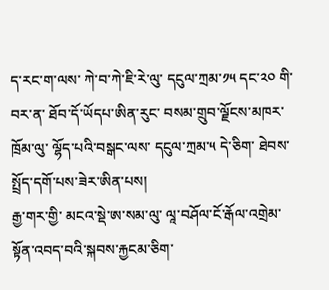ད་རང་ག་ལས་ ཀེ་བ་ཀེ་ཇི་རེ་ལུ་ དངུལ་ཀྲམ་༡༥ དང་༢༠ གི་བར་ན་ ཐོབ་དོ་ཡོདཔ་ཨིན་རུང་ བསམ་གྲུབ་ལྗོངས་མཁར་ཁྲོམ་ལུ་ ལྷོད་པའི་བསྒང་ལས་ དངུལ་ཀྲམ་༥ དེ་ཅིག་ ཐེབས་སྤྲོད་དགོ་པས་ཟེར་ཨིན་པས།
རྒྱ་གར་གྱི་ མངའ་སྡེ་ཨ་སམ་ལུ་ ལཱ་བཤོལ་ངོ་རྒོལ་འགྲེམ་སྟོན་འབད་བའི་སྐབས་རྐྱངམ་ཅིག་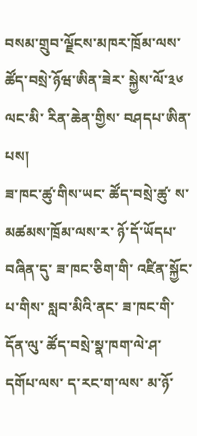བསམ་གྲུབ་ལྗོངས་མཁར་ཁྲོམ་ལས་ ཚོད་བསྲེ་ཉོཝ་ཨིན་ཟེར་ སྐྱེས་ལོ་༣༦ ལང་མི་ རིན་ཆེན་གྱིས་ བཤདཔ་ཨིན་པས།
ཟ་ཁང་ཚུ་གིས་ཡང་ ཚོད་བསྲེ་ཚུ་ ས་མཚམས་ཁྲོམ་ལས་ར་ ཉོ་དོ་ཡོདཔ་བཞིན་དུ་ ཟ་ཁང་ཅིག་གི་ འཛིན་སྐྱོང་པ་གིས་ སླབ་མིའི་ནང་ ཟ་ཁང་གི་དོན་ལུ་ ཚོད་བསྲེ་སྣ་ཁག་ལེ་ཤ་དགོཔ་ལས་ ད་རང་ག་ལས་ མ་ཉོ་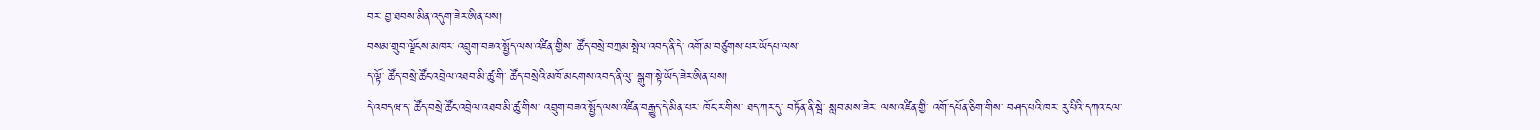བར་ བྱ་ཐབས་མིན་འདུག་ཟེར་ཨིན་པས།
བསམ་གྲུབ་ལྗོངས་མཁར་ འབྲུག་བཟའ་སྤྱོད་ལས་འཛིན་གྱིས་ ཚོད་བསྲེ་བཀྲམ་སྤེལ་འབད་ནི་དེ་ འགོ་མ་བཙུགས་པར་ཡོདཔ་ལས་
ད་ལྟོ་ ཚོད་བསྲེ་ཚོང་འབྲེལ་འཐབ་མི་ཚུ་གི་ ཚོད་བསྲེའི་མཁོ་མངགས་འབད་ནི་ལུ་ སྒུག་སྟེ་ཡོད་ཟེར་ཨིན་པས།
དེ་འབདཝ་ད་ ཚོད་བསྲེ་ཚོང་འབྲེལ་འཐབ་མི་ཚུ་གིས་ འབྲུག་བཟའ་སྤྱོད་ལས་འཛིན་བརྒྱུད་དེ་མིན་པར་ ཁོང་ར་གིས་ ཐད་ཀར་དུ་ བཏོན་ནི་སྦེ་ སླབ་མས་ཟེར་ ལས་འཛིན་གྱི་ འགོ་དཔོན་ཅིག་གིས་ བཤད་པའི་ཁར་ རུ་པིའི་དཀའ་ངལ་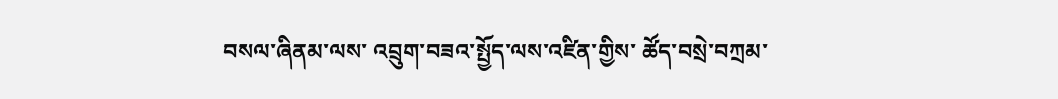བསལ་ཞིནམ་ལས་ འབྲུག་བཟའ་སྤྱོད་ལས་འཛིན་གྱིས་ ཚོད་བསྲེ་བཀྲམ་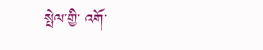སྤེལ་གྱི་ འགོ་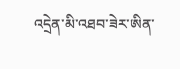འདྲེན་མི་འཐབ་ཟེར་ཨིན་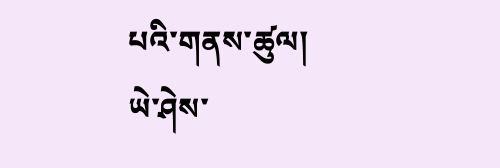པའི་གནས་ཚུལ།
ཡེ་ཤེས་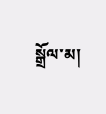སྒྲོལ་མ།